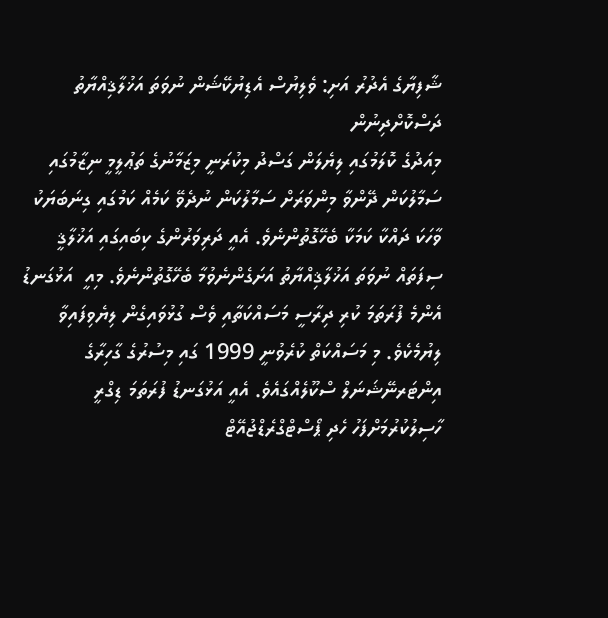ޝާފިޔާގެ އެދުރު އަށި: ވެލިޔުސް އެޑިޔުކޭޝަން ނުވަތަ އަޚުލާޤިއްޔާތު ދަސްކޮށްދިނުން
މިއަދުގެ ކޮލަމުގައި ލިޔެލަން ގަސްދު މިކުރަނީ މިޒަމާނުގެ ތަޢުލީމީ ނިޒާމުގައި ސަމާލުކަން ދޭންވާ މިންވަރަށް ސަމާލުކަން ނުދެވޭ ކަމެއް ކަމުގައި ގިނަބަޔަކު ވާހަކަ ދައްކާ ކަމަކާ ބެހޭގޮތުންނެވެ. އެއީ ދަރިވަރުންގެ ކިބައިގައި އަޚުލާޤީ ސިފަތައް ނުވަތަ އަޚުލާޤިއްޔާތު އަށަގެންނެވުމާ ބެހޭގޮތުންނެވެ. މިއީ  އަޅުގަނޑު އެންމެ ފުރަތަމަ ކުރި ދިރާސީ މަސައްކަތާއި ވެސް ގުޅުވައިގެން ލިޔެވިފައިވާ ލިޔުމެކެވެ. މި މަސައްކަތް ކުރެވުނީ 1999 ގައި މިސުރުގެ ގާހިރާގެ އިންޓަރނޭޝަނަލް ސްކޫލެއްގައެވެ. އެއީ އަޅުގަނޑު ފުރަތަމަ ޑިގްރީ ހާސިލުކުރުމަށްފަހު ހެދި ޕޯސްޓްގްރެޑްޖުއޭޓް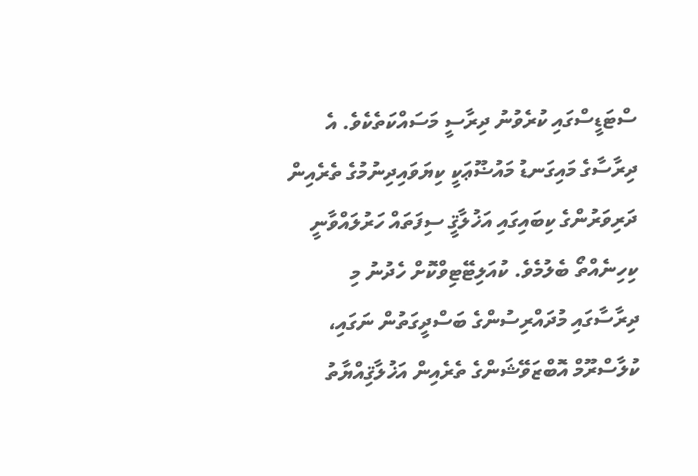ސްޓަޑީސްގައި ކުރެވުނު ދިރާސީ މަސައްކަތެކެވެ. އެ ދިރާސާގެ މައިގަނޑު މައުޟޫޢަކީ ކިޔަވައިދިނުމުގެ ތެރެއިން ދަރިވަރުންގެ ކިބައިގައި އަޚުލާޤީ ސިފަތައް ހަރުލައްވާނީ ކިހިނެއްތޯ ބެލުމެވެ. ކުއަލިޓޭޓިވްކޮށް ހެދުނު މި ދިރާސާގައި މުދައްރިސުންގެ ބަސްދީގަތުން ނަގައި، ކުލާސްރޫމް އޮބްޒަވޭޝަންގެ ތެރެއިން އަޚުލާޤިއްޔާތު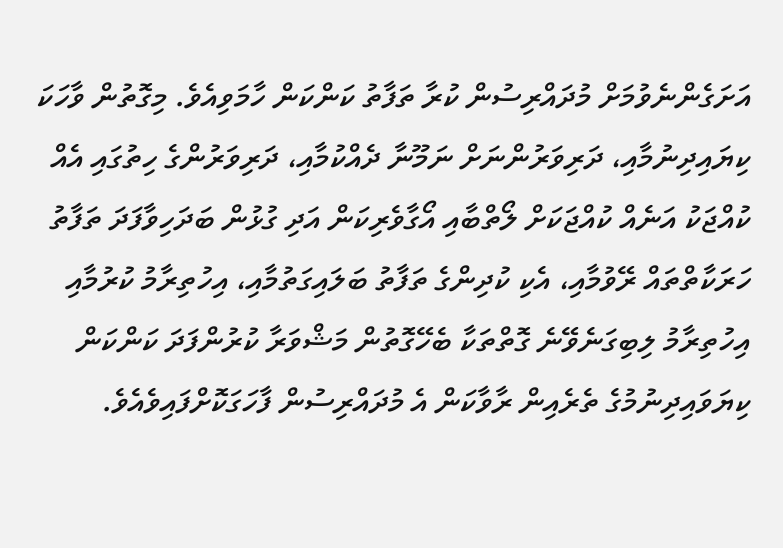އަށަގެންނެވުމަށް މުދައްރިސުން ކުރާ ތަފާތު ކަންކަން ހާމަވިއެވެ. މިގޮތުން ވާހަކަ ކިޔައިދިނުމާއި، ދަރިވަރުންނަށް ނަމޫނާ ދެއްކުމާއި، ދަރިވަރުންގެ ހިތުގައި އެއް ކުއްޖަކު އަނެއް ކުއްޖަކަށް ލޯތްބާއި އޯގާވެރިކަން އަދި ގުޅުން ބަދަހިވާފަދަ ތަފާތު ހަރަކާތްތައް ރޭވުމާއި، އެކި ކުދިންގެ ތަފާތު ބަލައިގަތުމާއި، އިހުތިރާމު ކުރުމާއި އިހުތިރާމު ލިބިގަނެވޭނެ ގޮތްތަކާ ބެހޭގޮތުން މަޝްވަރާ ކުރުންފަދަ ކަންކަން ކިޔަވައިދިނުމުގެ ތެރެއިން ރާވާކަން އެ މުދައްރިސުން ފާހަގަކޮށްފައިވެއެވެ.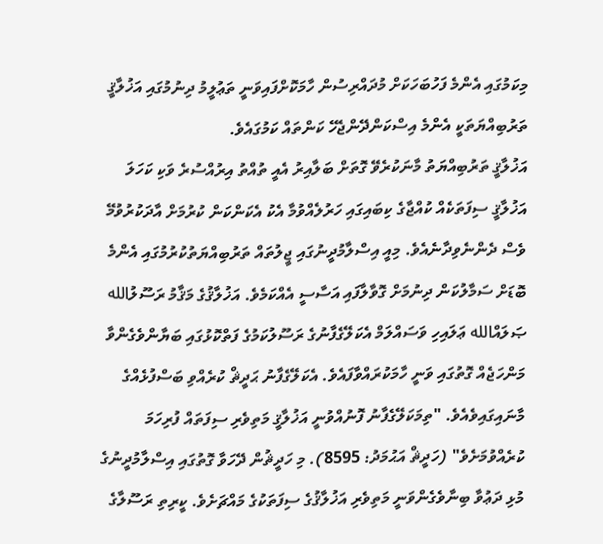މިކަމުގައި އެންމެ ފަހުބަހަކަށް މުދައްރިސުން ހާމަކޮށްފައިވަނީ ތަޢުލީމު ދިނުމުގައި އަޚުލާޤީ ތަރުބިއްޔަތަކީ އެންމެ އިސްކަންދޭންޖެހޭ ކަންތައް ކަމުގައެވެ.
އަޚުލާޤީ ތަރުބިއްޔަތު މާނަކުރެވޭ ގޮތަށް ބަލާއިރު އެއީ ތުއްތު އިރުއްސުރެ ވަކި ކަހަލަ އަޚުލާޤީ ސިފަތަކެއް ކުއްޖާގެ ކިބައިގައި ހަރުލެއްވުމާ އެކު އެކަންކަން ކުރުމަށް އާދަކުރުވުމޭ ވެސް ދެންނެވިދާނެއެވެ. މިއީ އިސްލާމުދީނުގައި ޖީލުތައް ތަރުބިއްޔަތުކުރުމުގައި އެންމެ ބޮޑަށް ސަމާލުކަން ދިނުމަށް ގޮވާލާފައި އަސާސީ އެއްކަމެވެ. އަޚުލާޤުގެ މަޤާމު ރަސޫލުالله ޞަލައްالله ޢަލައިހި ވަސައްލަމް އެކަލޭގެފާނުގެ ރަސޫލުކަމުގެ ފަތްކޮޅުގައި ބަޔާންވެގެންވާ މަންހަޖެއް ގޮތުގައި ވަނީ ހާމަކުރައްވާފައެވެ. އެކަލޭގެފާނު ޙަދީޘް ކުރެއްވި ބަސްފުޅެއްގެ މާނައިގައިވެއެވެ. "ތިމަކަލޭގެފާނު ފޮނުއްވުނީ އަޚުލާޤީ މަތިވެރި ސިފަތައް ފުރިހަމަ ކުރެއްވުމަށެވެ" (ހަދީޘް އަޙުމަދު: 8595). މި ހަދީޘުން ދޭހަވާ ގޮތުގައި އިސްލާމުދީނުގެ މުޅި ދަޢުވާ ބިނާވެގެންވަނީ މަތިވެރި އަޚުލާޤުގެ ސިފަތަކުގެ މައްޗަށެވެ. ކީރިތި ރަސޫލާގެ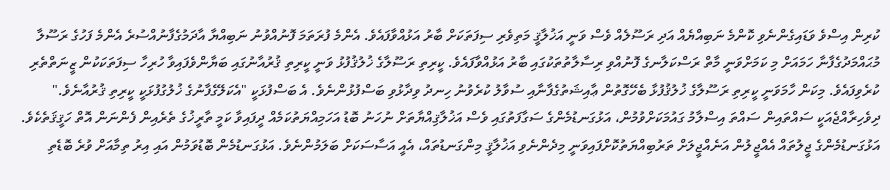ކުރިން އިސްވެ ވަޑައިގެންނެވި ކޮންމެ ނަބިއްޔެއް އަދި ރަސޫލެއް ވެސް ވަނީ އަޚުލާޤީ މަތިވެރި ސިފަތަކަށް ބާރު އަޅުއްވާފައެވެ. އެންމެ ފުރަތަމަ ފޮނުއްވުނު ނަބިއްޔާ އާދަމުގެފާނުއްސުރެ އެންމެ ފަހުގެ ރަސޫލާ މުޙައްމަދުގެފާނާ ހަމައަށް މި ކަމަށްވަނީ މާތް ރަސްކަލާނގެ ފޮނުއްވި ރިސާލާތުތަކުގައި ބާރު އަޅުއްވާފައެވެ. ކީރިތި ރަސޫލާގެ ޚުލުޤުފުޅު ވަނީ ކީރިތި ޤުރުއާނުގައި ބަޔާންވެފައިވާ ހުރިހާ ސިފަތަކަކުން ޒީނަތްތެރި ކުރެވިފައެވެ. މިކަން ހާމަވަނީ ކީރިތި ރަސޫލާގެ ޚުލުޤުފުޅާ ބެހޭގޮތުން ޢާއިޝަތުގެފާނާއި ސުވާލު ކުރެވުނު ހިނދު ވިދާޅުވި ބަސްފުޅުންނެވެ. އެ ބަސްފުޅަކީ "އެކަލޭގެފާނުގެ ޚުލުގުފުޅަކީ ކީރިތި ޤުރުއާނެވެ."
ދިވެހިރާއްޖެއަކީ ސައްތައިން ސައްތަ އިސްލާމު ގައުމަކަށްވުމުން، އަޅުގަނޑުމެންގެ ސަގާފަތުގައި ވެސް އަޚުލާޤިއްޔާތަށް ނުހަނު ބޮޑު އަހަމިއްޔަތުކަމެއް ދީފައިވާ ކަމީ ތާރީޚުގެ ތެރެއިން ފެންނަން އޮތް ހަޤީޤަތެކެވެ. އަޅުގަނޑުމެންގެ ޖީލުތައް އެއްޖީލުން އަނެއްޖީލަށް ތަރުބިއްޔަތުކޮށްފައިވަނީ މިދެންނެވި އަޚުލާޤީ މިންގަނޑުތައް، އެއީ އަސާސަކަށް ބަލަމުންނެވެ. އަޅުގަނޑުމެން ބޮޑުވަމުން އައި އިރު ތިމާއަށް ވުރެ ބޮޑެތި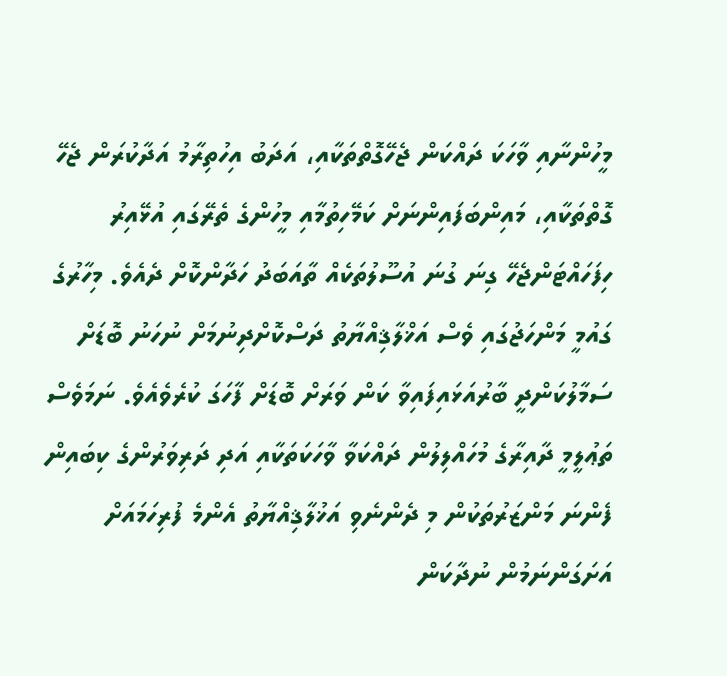މީހުންނާއި ވާހަކަ ދައްކަން ޖެހޭގޮތްތަކާއި، އަދަބު އިހުތިރާމު އަދާކުރަން ޖެހޭ ގޮތްތަކާއި، މައިންބަފައިންނަށް ކަމޭހިތުމާއި މީހުންގެ ތެރޭގައި އުޅޭއިރު ހިފަހައްޓަންޖެހޭ ގިނަ ގުނަ އުސޫލުތަކެއް ތާއަބަދު ހަދާންކޮށް ދެއެވެ. މިހާރުގެ ގައުމީ މަންހަޖުގައި ވެސް އަޚްލާޤިއްޔާތު ދަސްކޮށްދިނުމަށް ނުހަނު ބޮޑަށް ސަމާލުކަންދީ ބާރުއަޅައިފައިވާ ކަން ވަރަށް ބޮޑަށް ފާހަގަ ކުރެވެއެވެ. ނަމަވެސް ތަޢުލީމީ ދާއިރާގެ މުހައްލިލުން ދައްކަވާ ވާހަކަތަކާއި އަދި ދަރިވަރުންގެ ކިބައިން ފެންނަ މަންޒަރުތަކުން މި ދެންނެވި އަޚުލާޤިއްޔާތު އެންމެ ފުރިހަމައަށް އަށަގަންނަމުން ނުދާކަން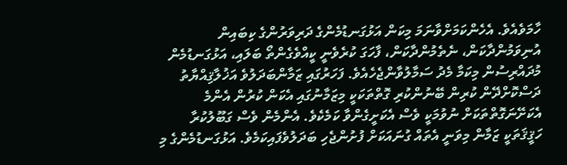ހާމަވެއެވެ. އެހެންކަމަށްވާނަމަ މިކަން އަޅުގަނޑުމެންގެ ދަރިވަރުންގެ ކިބައިން އުނިވަމުންދާކަން، ނެތެމުންދާކަން، ފާހަގަ ކުރެވެނީ ކީއްވެގެންތޯ ބަލައި، އަޅުގަނޑުމެން މުދައްރިސުން މިކަމާ މެދު ސަމާލުވާންޖެހެއެވެ. ފަހަރުގައި ޒަމާންބަދަލުވެ އަޚުލާޤިއްޔާތު ދަސްކޮށްދޭން ކުރިން ބޭނުންކުރި ގޮތްތަކަކީ މިޒަމާނުގައި އެކަން ކުރުން އެންމެ އެކަށޭނަގޮތްތަކަށް ނުވުމަކީ ވެސް އެކަށީގެންވާ ކަމެކެވެ. އެންމެން ވެސް ގަބޫލުކުރާ ހަޤީޤަތަކީ ޒަމާން މިވަނީ އެތައް ގުނައަކަށް ފުށުންޖެހި ބަދަލުވެފައިކަމެވެ. އަޅުގަނޑުމެންގެ މި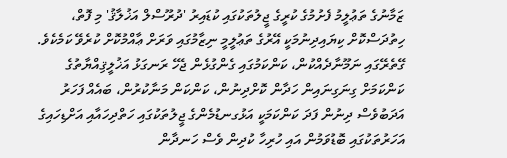ޒަމާނުގެ ތަޢުލީމު ފެށުމުގެ ކުރީގެ ޖީލުތަކުގައި ކުޑައިރު 'ދުރޫސްލް އަޚުލާޤު' މި ފޮތް، ހިތުދަސްކޮށް ކިޔައިދިނުމަކީ އޭރުގެ ތަޢުލީމީ ނިޒާމުގައި ވަރަށް ޢާއްމުކޮށް ކުރެވޭ ކަމެކެވެ. ގޭތެރޭގައި ނަމޫނާދެއްކުން، ކަންކަމުގައި ގެންގުޅެން ޖެހޭ ރަނގަޅު އަޚުލީޤިއްޔާތުގެ ކަންކަމަށް ގިނަގިނައިން ހަދާން ކޮށްދިނުން، ކަންކަން މަނާކުރުން، ބައެއް ފަހަރު އަދަބުވެސް ދިނުން ފަދަ ކަންކަމަކީ އަޅުގނޑުމެންގެ ޖީލުތަކުގައި ހަތްދިހައާއި އަށްޑިހައިގެ އަހަރުތަކުގައި ބޮޑުވަމުން އައި ހުރިހާ ކުދިން ވެސް ހަނދާން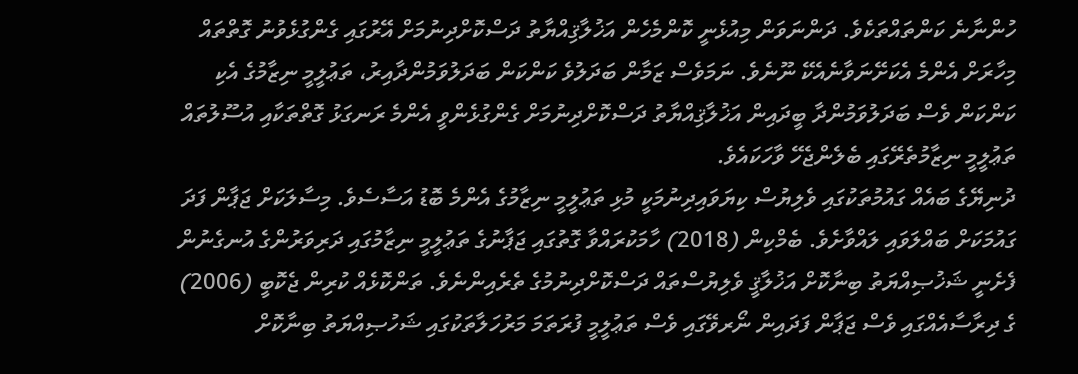ހުންނާނެ ކަންތައްތަކެވެ. ދަންނަވަން މިއުޅެނީ ކޮންމެހެން އަޚުލާޤިއްޔާތު ދަސްކޮށްދިނުމަށް އޭރުގައި ގެންގުޅެވުނު ގޮތްތައް މިހާރަށް އެންމެ އެކަށޭނަވާނެއެކޭ ނޫނެވެ. ނަމަވެސް ޒަމާން ބަދަލުވެ ކަންކަން ބަދަލުވަމުންދާއިރު، ތަޢުލީމީ ނިޒާމުގެ އެކި ކަންކަން ވެސް ބަދަލުވަމުންދާ ބީދައިން އަޚުލާޤިއްޔާތު ދަސްކޮށްދިނުމަށް ގެންގުޅެންވީ އެންމެ ރަނގަޅު ގޮތްތަކާއި އުސޫލުތައް ތަޢުލީމީ ނިޒާމުތެރޭގައި ބެލެންޖެހޭ ވާހަކައެވެ.
ދުނިޔޭގެ ބައެއް ގައުމުތަކުގައި ވެލިޔުސް ކިޔަވައިދިނުމަކީ މުޅި ތަޢުލީމީ ނިޒާމުގެ އެންމެ ބޮޑު އަސާސެވެ. މިސާލަކަށް ޖަޕާން ފަދަ ގައުމަކަށް ބައްލަވައި ލައްވާށެވެ. ބެމްކިން (2018) ހާމަކުރައްވާ ގޮތުގައި ޖަޕާނުގެ ތަޢުލީމީ ނިޒާމުގައި ދަރިވަރުންގެ އުނގެނުން ފެށެނީ ޝަޚުޞިއްޔަތު ބިނާކޮށް އަޚުލާޤީ ވެލިޔުސްތައް ދަސްކޮށްދިނުމުގެ ތެރެއިންނެވެ. ތަންކޮޅެއް ކުރިން ޖެކޮބީ (2006) ގެ ދިރާސާއެއްގައި ވެސް ޖަޕާން ފަދައިން ނޯރވޭގައި ވެސް ތަޢުލީމީ ފުރަތަމަ މަރުހަލާތަކުގައި ޝަހުޞިއްޔަތު ބިނާކޮށް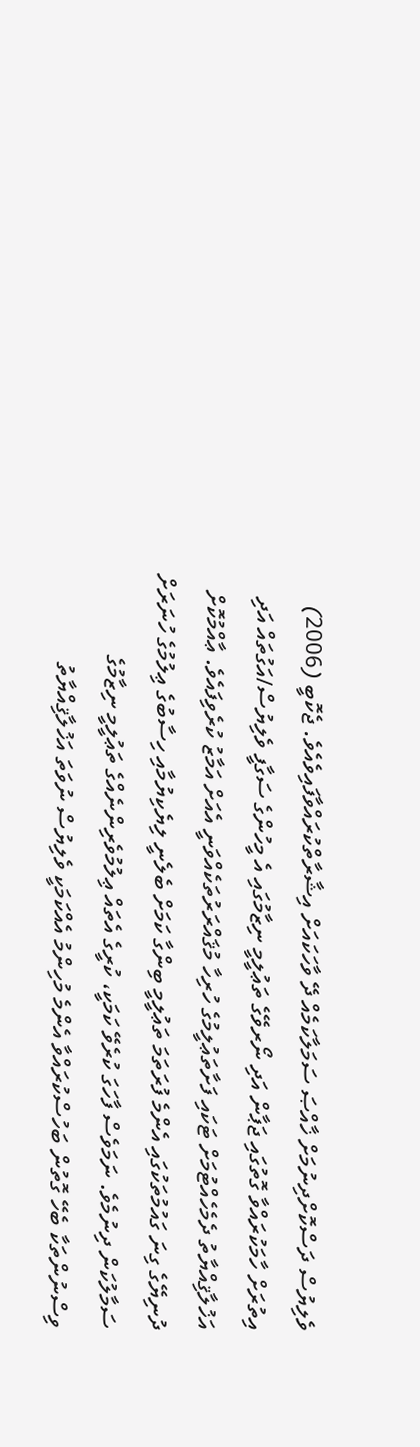ވެލިޔުސް ދަސްކޮށްދިނުމަށް ޚާއްޞަ ސަމަލާކަމެއް ދޭ ވާހަކައަށް އިޝާރާތްކުރައްވާފައިވެއެވެ. ޖެކޮބީ (2006) އިތުރަށް ހާމަކުރައްވާ ގޮތުގައި ޖަޕާން އަދި ނޯރވޭގެ ތަޢުލީމީ ނިޒާމުގައި އެ މީހުންގެ ސަގާފީ ވެލިޔުސް/އަގުތައް އަދި އަޚުލާޤިއްޔާތު ދެމެހެއްޓުމަށް ޓަކައި ފަށާތަޢުލީމުގެ ހުރިހާ މުޤައްރަރުތަކެއްވަނީ އެއަށް އަމާޒު ކުރެވިފައެވެ. ޢާއްމުކޮށް ދުނިޔޭގެ ގިނަ ގައުމުތަކުގައި އެންމެ ފުރަތަމަ ތަޢުލީމީ ބިންގާ ކަމަށް ބެލެނީ ލިޔެކިޔުމާއި ހިސާބުގެ ޢިލުމުގެ ހުނަރަށް ސަމާލުކަން ދިނުމެވެ. ނަމަވެސް ފާހަގަ ކުރެވޭ ކަމަކީ، ކުރީގެ އެތައް ޢިލުމުވެރިންނެއްގެ ތަޢުލީމީ ނިޒާމުގެ ވިސްނުންތަކާ ބެހޭ ގޮތުން ބަހުސްކުރައްވާ އެންމެ މުހިންމު އެއްކަމަކީ ވެލިޔުސް ނުވަތަ އަޚުލާޤިއްޔާތު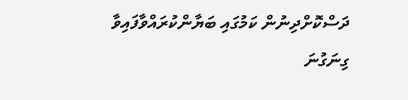ދަސްކޮށްދިނުން ކަމުގައި ބަޔާންކުރައްވާފައިވާ ގިނަގުނަ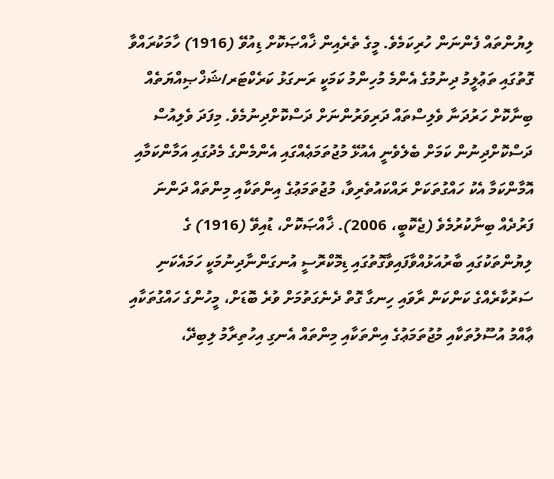ލިޔުންތައް ފެންނަން ހުރިކަމެވެ. މީގެ ތެރެއިން ޚާއްޞަކޮށް ޑިއުވޭ (1916) ހާމަކުރައްވާ ގޮތުގައި ތަޢުލީމު ދިނުމުގެ އެންމެ މުހިންމު ކަމަކީ ރަނގަޅު ކަރެކްޓަރ/ޝަޚްޞިއްޔަތެއް ބިނާކޮށް ހަރުދަނާ ވެލިސްތައް ދަރިވަރުންނަށް ދަސްކޮށްދިނުމެވެ. މިފަދަ ވެލިއުސް ދަސްކޮށްދިނުން ކަމަށް ބެލެވެނީ އެއުޅޭ މުޖުތަމަޢެއްގައި އެންމެންގެ މެދުގައި އަމާންކަމާއި އޮމާންކަމާ އެކު ހައްގުތަކަށް ރައްކައުތެރިވާ، މުޖުތަމަޢުގެ އިންތަކާއި މިންތައް ދަންނަ ފަރުދެއް ބިނާކުރުމެވެ (ޖެކޮބީ، 2006). ޚާއްޞަކޮށް، ޑުއިވޭ (1916) ގެ ލިޔުންތަކުގައި ބާރުއަޅުއްވާފައިވާގޮތުގައި ޑިމޮކްރޮސީ އުނގަންނާދިނުމަކީ ހަމައެކަނި ސަރުކާރެއްގެ ކަންކަން ރާވައި ހިނގާ ގޮތް ދެނެގަތުމަށް ވުރެ ބޮޑަށް، މީހުންގެ ހައްގުތަކާއި ޢާއްމު އުސޫލުތަކާއި މުޖުތަމަޢުގެ އިންތަކާއި މިންތައް އެނގި އިހުތިރާމު ލިބިދޭ،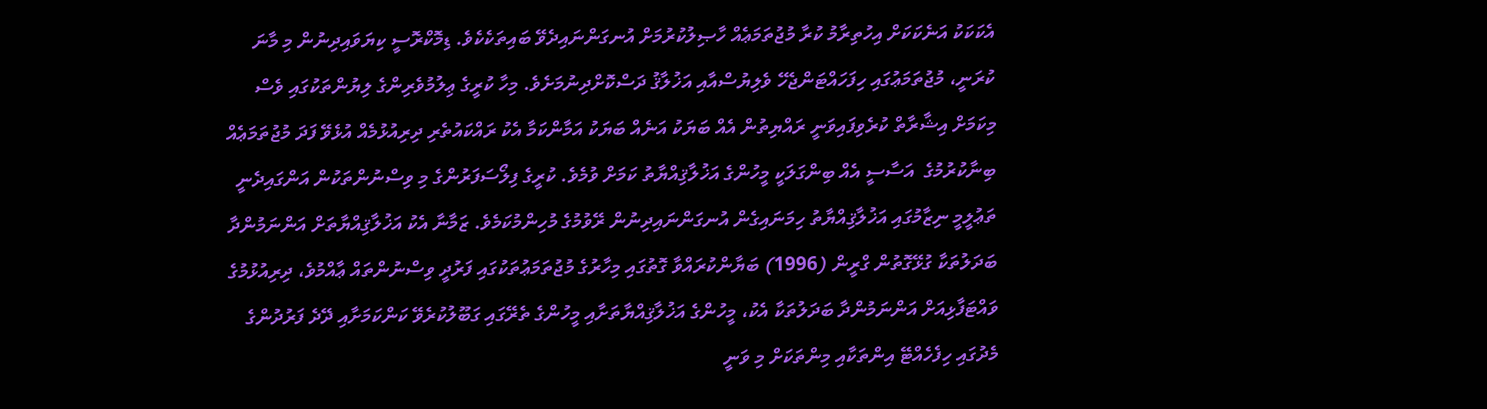އެކަކަކު އަނެކަކަށް އިހުތިރާމު ކުރާ މުޖުތަމަޢެއް ހާޞިލުކުރުމަށް އުނގަންނައިދެވޭ ބައިތަކެކެވެ. ޑިމޮކްރޮސީ ކިޔަވައިދިނުން މި މާނަ ކުރަނީ، މުޖުތަމަޢުގައި ހިފަހައްޓަންޖެހޭ ވެލިޔުސްއާއި އަޚުލާޤު ދަސްކޮށްދިނުމަށެވެ. މިހާ ކުރީގެ ޢިލުމުވެރިންގެ ލިޔުންތަކުގައި ވެސް މިކަމަށް އިޝާރާތް ކުރެވިފައިވަނީ ރައްޔިތުން އެއް ބަޔަކު އަނެއް ބަޔަކު އަމާންކަމާ އެކު ރައްކައުތެރި ދިރިއުޅުމެއް އުޅެވޭ ފަދަ މުޖުތަމަޢެއް ބިނާކުރުމުގެ  އަސާސީ އެއް ބިންގަލަކީ މީހުންގެ އަޚުލާޤިއްޔާތު ކަމަށް ވުމެވެ. ކުރީގެ ފިލޯސަފަރުންގެ މި ވިސްނުންތަކުން އަންގައިދެނީ ތަޢުލީމީ ނިޒާމުގައި އަޚުލާޤިއްޔާތު ހިމަނައިގެން އުނގަންނައިދިނުން ރޭވުމުގެ މުހިންމުކަމެވެ. ޒަމާނާ އެކު އަޚުލާޤިއްޔާތަށް އަންނަމުންދާ ބަދަލުތަކާ ގުޅޭގޮތުން ގްރީން (1996) ބަޔާންކުރައްވާ ގޮތުގައި މިހާރުގެ މުޖުތަމަޢުތަކުގައި ފަރުދީ ވިސްނުންތައް ޢާއްމުވެ، ދިރިއުޅުމުގެ ވައްޓަފާޅިއަށް އަންނަމުންދާ ބަދަލުތަކާ އެކު، މީހުންގެ އަޚުލާޤިއްޔާތަށާއި މީހުންގެ ތެރޭގައި ގަބޫލުކުރެވޭ ކަންކަމަށާއި ދޭދެ ފަރުދުންގެ މެދުގައި ހިފެހެއްޓޭ އިންތަކާއި މިންތަކަށް މި ވަނީ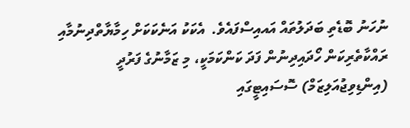ނުހަނު ބޮޑެތި ބަދަލުތައް އައއިސްފައެވެ.  އެކަކު އަނެކަކަށް ހިމާޔާތްދިނުމާއި ރައްކާތެރިކަން ހޯދައިދިނުން ފަދަ ކަންކަމަކީ، މި ޒަމާނުގެ ފަރުދީ (އިންޑިވިޖުއަލިޒަމް) ސޮސައިޓީގައި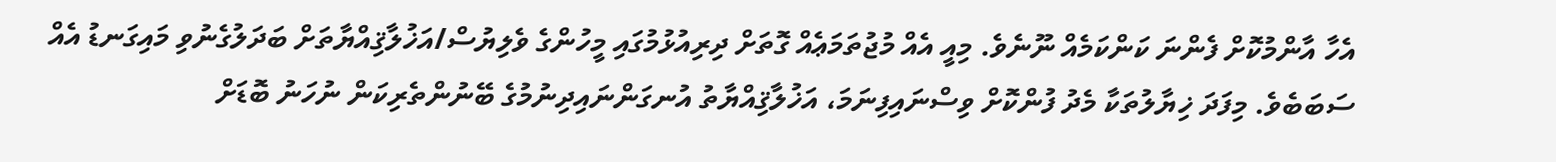އެހާ އާންމުކޮށް ފެންނަ ކަންކަމެއް ނޫނެވެ. މިއީ އެއް މުޖުތަމަޢެއް ގޮތަށް ދިރިއުޅުމުގައި މީހުންގެ ވެލިޔުސް/އަޚުލާޤިއްޔާތަށް ބަދަލުގެނުވި މައިގަނޑު އެއް ސަބަބެވެ. މިފަދަ ޚިޔާލުތަކާ މެދު ފުންކޮށް ވިސްނައިފިނަމަ، އަޚުލާޤިއްޔާތު އުނގަންނައިދިނުމުގެ ބޭނުންތެރިކަން ނުހަނު ބޮޑަށް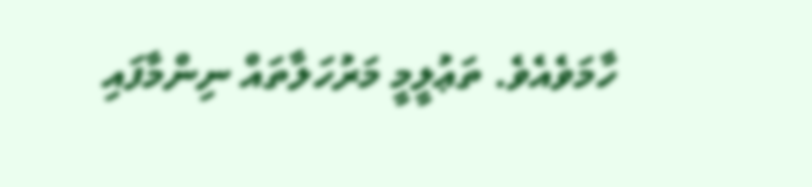ހާމަވެއެވެ. ތަޢުލީމީ މަރުހަލާތައް ނިންމާފައި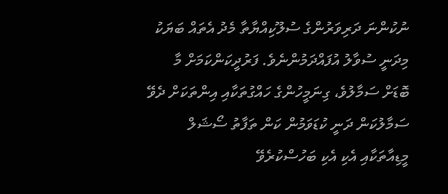ނުކުންނަ ދަރިވަރުންގެ ސުލޫކިއްޔާތާ މެދު އެތައް ބަޔަކު މިދަނީ ސުވާލު އުފައްދަމުންނެވެ. ފަރުދީކަންކަމަށް މާ ބޮޑަށް ސަމާލުވެ، ގިނަމީހުންގެ ހައްގުތަކާއި އިންތަކަށް ދެވޭ ސަމާލުކަން ދަނީ ކުޑަވަމުން ކަން ތަފާތު ސޯޝަލް މީޑިއާތަކާއި އެކި އެކި ބަހުސްކުރެވޭ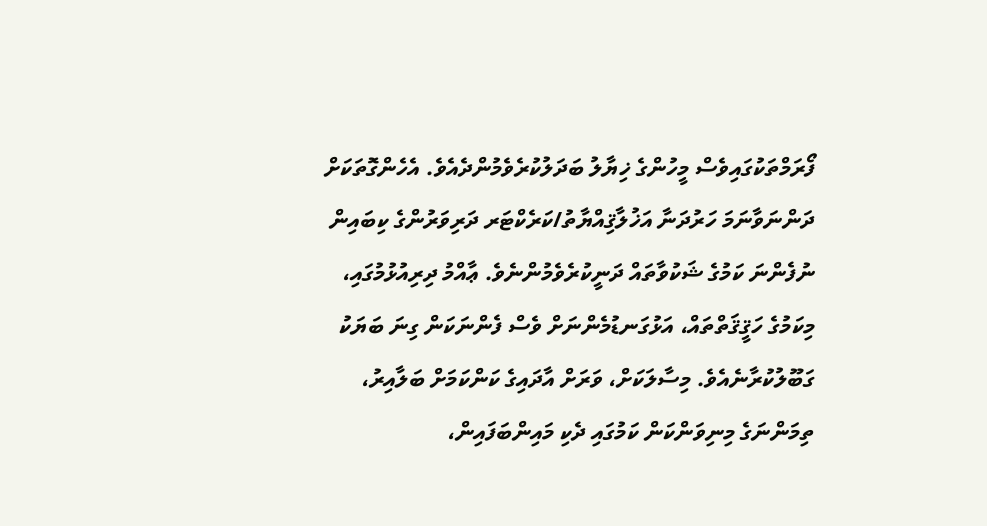ފޯރަމްތަކުގައިވެސް މީހުންގެ ޚިޔާލު ބަދަލުކުރެވެމުންދެއެވެ. އެހެންގޮތަކަށް ދަންނަވާނަމަ ހަރުދަނާ އަޚުލާޤިއްޔާތު/ކަރެކްޓަރ ދަރިވަރުންގެ ކިބައިން ނުފެންނަ ކަމުގެ ޝަކުވާތައް ދަނީކުރެވެމުންނެވެ. ޢާއްމު ދިރިއުޅުމުގައި، މިކަމުގެ ހަޤީޤަތްތައް، އަޅުގަނޑުމެންނަށް ވެސް ފެންނަކަން ގިނަ ބަޔަކު ގަބޫލުކުރާނެއެވެ. މިސާލަކަށް، ވަރަށް އާދައިގެ ކަންކަމަށް ބަލާއިރު، ތިމަންނަގެ މިނިވަންކަން ކަމުގައި ދެކި މައިންބަފައިން،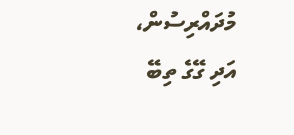މުދައްރިސުން، އަދި ގޭގެ ތިބޭ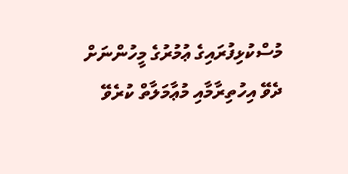މުސްކުޅިފުރައިގެ ޢުމުރުގެ މީހުންނަށް ދެވޭ އިހުތިރާމާއި މުޢާމަލާތް ކުރެވޭ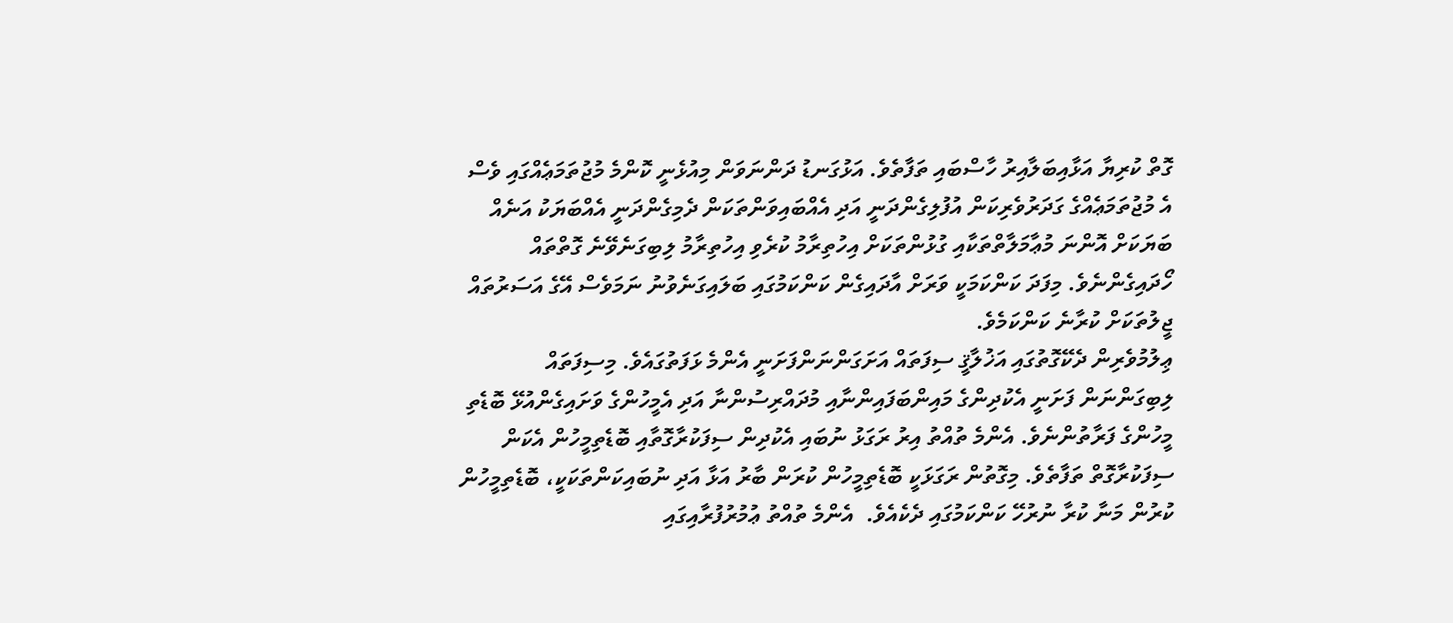ގޮތް ކުރިޔާ އަޅާއިބަލާއިރު ހާސްބައި ތަފާތެވެ. އަޅުގަނޑު ދަންނަވަން މިއުޅެނީ ކޮންމެ މުޖުތަމަޢެއްގައި ވެސް އެ މުޖުތަމަޢެއްގެ ގަދަރުވެރިކަން އުފުލިގެންދަނީ އަދި އެއްބައިވަންތަކަން ދެމިގެންދަނީ އެއްބަޔަކު އަނެއް ބަޔަކަށް އޮންނަ މުޢާމަލާތްތަކާއި ގުޅުންތަކަށް އިހުތިރާމު ކުރެވި އިހުތިރާމު ލިބިގަނެވޭނެ ގޮތްތައް ހޯދައިގެންނެވެ. މިފަދަ ކަންކަމަކީ ވަރަށް އާދައިގެން ކަންކަމުގައި ބަލައިގަނެވުނު ނަމަވެސް އޭގެ އަސަރުތައް ޖީލުތަކަށް ކުރާނެ ކަންކަމެވެ.
ޢިލުމުވެރިން ދެކޭގޮތުގައި އަޚުލާޤީ ސިފަތައް އަށަގަންނަންފަށަނީ އެންމެ ޅަފަތުގައެވެ. މިސިފަތައް ލިބިގަންނަން ފަށަނީ އެކުދިންގެ މައިންބަފައިންނާއި މުދައްރިސުންނާ އަދި އެމީހުންގެ ވަށައިގެންއުޅޭ ބޮޑެތި މީހުންގެ ފަރާތުންނެވެ. އެންމެ ތުއްތު އިރު ރަގަޅު ނުބައި އެކުދިން ސިފަކުރާގޮތާއި ބޮޑެތިމީހުން އެކަން ސިފަކުރާގޮތް ތަފާތެވެ. މިގޮތުން ރަގަޅަކީ ބޮޑެތިމީހުން ކުރަން ބާރު އަޅާ އަދި ނުބައިކަންތަކަކީ، ބޮޑެތިމީހުން ކުރުން މަނާ ކުރާ ނުރުހޭ ކަންކަމުގައި ދެކެއެވެ.  އެންމެ ތުއްތު ޢުމުރުފުރާއިގައި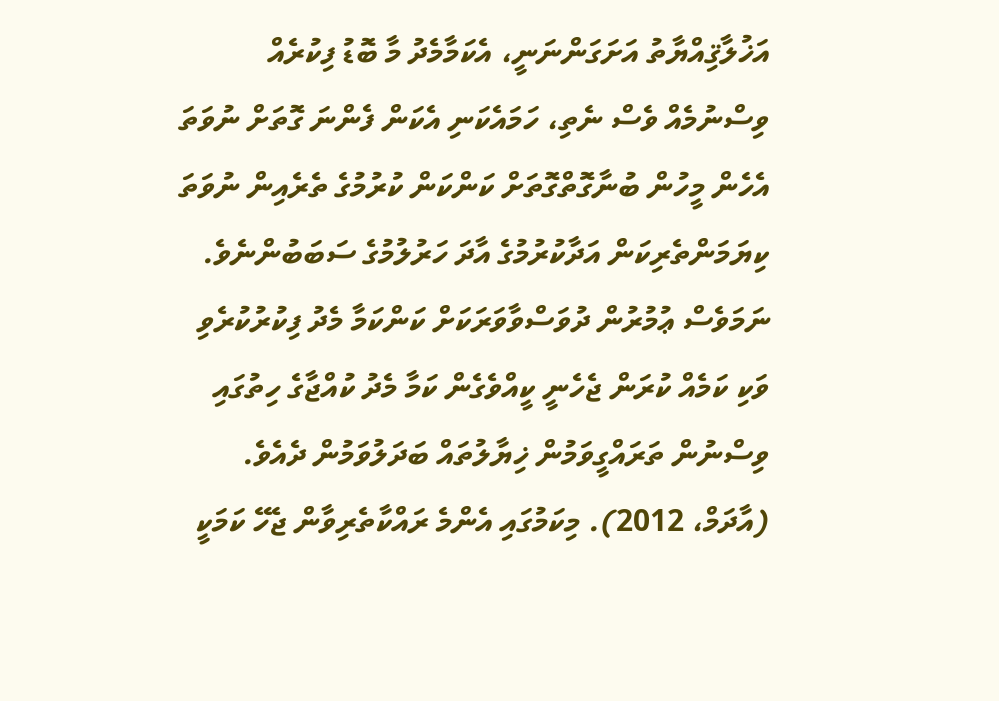އަޚުލާޤިއްޔާތު އަށަގަންނަނީ، އެކަމާމެދު މާ ބޮޑު ފިކުރެއް ވިސްނުމެއް ވެސް ނެތި، ހަމައެކަނި އެކަން ފެންނަ ގޮތަށް ނުވަތަ އެހެން މީހުން ބުނާގޮތްގޮތަށް ކަންކަން ކުރުމުގެ ތެރެއިން ނުވަތަ ކިޔަމަންތެރިކަން އަދާކުރުމުގެ އާދަ ހަރުލުމުގެ ސަބަބުންނެވެ. ނަމަވެސް ޢުމުރުން ދުވަސްވާވަރަކަށް ކަންކަމާ މެދު ފިކުރުކުރެވި ވަކި ކަމެއް ކުރަން ޖެހެނީ ކީއްވެގެން ކަމާ މެދު ކުއްޖާގެ ހިތުގައި ވިސްނުން ތަރައްގީވަމުން ޚިޔާލުތައް ބަދަލުވަމުން ދެއެވެ. (އާދަމް، 2012). މިކަމުގައި އެންމެ ރައްކާތެރިވާން ޖެހޭ ކަމަކީ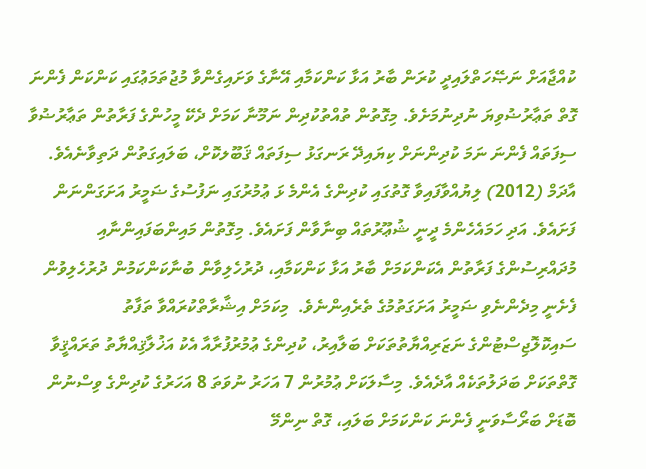ކުއްޖާއަށް ނަޞޭހަތްލައިދީ ކުރަން ބާރު އަޅާ ކަންކަމާއި އޭނާގެ ވަށައިގެންވާ މުޖުތަމަޢުގައި ކަންކަން ފެންނަ ގޮތް ތަޢާރުޟުވިޔަ ނުދިނުމަށެވެ. މިގޮތުން ތުއްތުކުދިން ނަމޫނާ ކަމަށް ދެކޭ މީހުންގެ ފަރާތުން ތަޢާރުޟުވާ ސިފަތައް ފެންނަ ނަމަ ކުދިންނަށް ކިޔައިދޭ ރަނގަޅު ސިފަތައް ޤަބޫލކޮށް، ބަލައިގަތުން ދަތިވާނެއެވެ.
އާދަމް (2012) ލިޔުއްވާފައިވާ ގޮތުގައި ކުދިންގެ އެންމެ ޅަ ޢުމުރުގައި ނަފުސުގެ ޟަމީރު އަށަގަންނަން ފަށައެވެ. އަދި ހަމައެހެންމެ ދީނީ ޝުޢޫރުތައް ބިނާވާން ފަށައެވެ. މިގޮތުން މައިންބަފައިންނާއި މުދައްރިސުންގެ ފަރާތުން އެކަންކަމަށް ބާރު އަޅާ ކަންކަމާއި، ދުރުހެލިވާން ބުނާކަންކަމުން ދުރުހެލިވުން ފެށެނީ މިދެންނެވި ޟަމީރު އަށަގަތުމުގެ ތެރެއިންނެވެ.  މިކަމަށް އިޝާރާތްކުރައްވާ ތަފާތު ސައިކޮލޮޖިސްޓުންގެ ނަޒަރިއްޔާތުތަކަށް ބަލާއިރު، ކުދިންގެ ޢުމުރުފުރާއާ އެކު އަޚުލާޤިއްޔާތު ތަރައްޤީވާ ގޮތްތަކަށް ބަދަލުތަކެއް އާދެއެވެ. މިސާލަކަށް ޢުމުރުން 7 އަހަރު ނުވަތަ 8 އަހަރުގެ ކުދިންގެ ވިސްނުން ބޮޑަށް ބަރޯސާވަނީ ފެންނަ ކަންކަމަށް ބަލައި، ގޮތް ނިންމޭ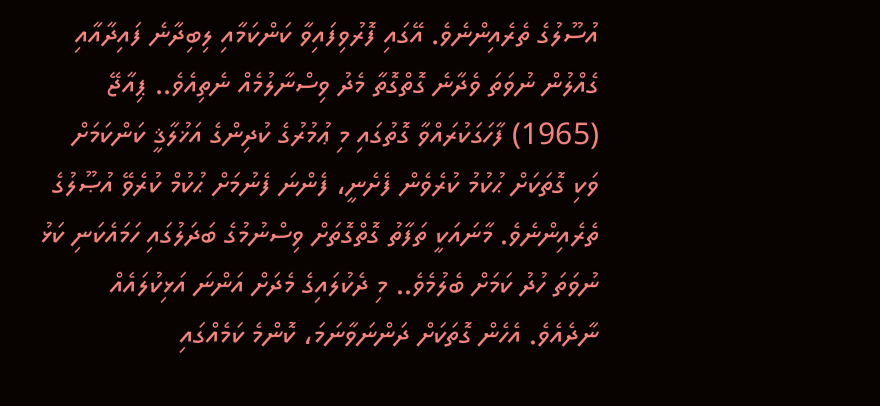އުސޫލުގެ ތެރެއިންނެވެ. އޭގައި ފޮރުވިފައިވާ ކަންކަމާއި ލިބިދާނެ ފައިދާއާއި ގެއްލުން ނުވަތަ ވެދާނެ ގޮތްގޮތާ މެދު ވިސްނާލުމެއް ނެތިއެވެ.. ޕިއާޖޭ (1965) ފާހަގަކުރައްވާ ގޮތުގައި މި ޢުމުރުގެ ކުދިންގެ އަޚުލާޤީ ކަންކަމަށް ވަކި ގޮތަކަށް ޙުކުމު ކުރެވެން ފެށެނީ، ފެންނަ ފެނުމަށް ޙުކުމް ކުރެވޭ އުޞޫލުގެ ތެރެއިންނެވެ. މާނައަކީ ތަފާތު ގޮތްގޮތަށް ވިސްނުމުގެ ބަދަލުގައި ހަމައެކަނި ކަޅު ނުވަތަ ހުދު ކަމަށް ބެލުމެވެ.. މި ދެކުލައިގެ މެދަށް އަންނަ އަޅިކުލައެއް ނާދެއެވެ. އެހެން ގޮތަކަށް ދަންނަވާނަމަ، ކޮންމެ ކަމެއްގައި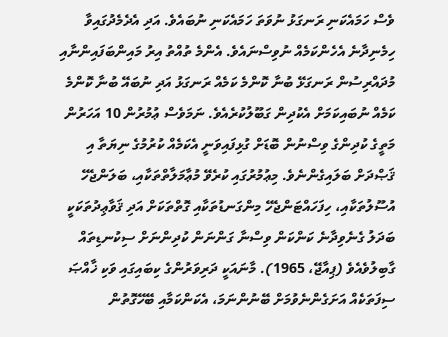ވެސް ހަމައެކަނި ރަނގަޅު ނުވަތަ ހަމައެކަނި ނުބައެވެ. އަދި އެދެމެދުގައިވާ ހިމެނިދާނެ އެހެންކަމެއް ނުވިސްނައެވެ. އެންމެ ތުއްތު އިރު މައިންބަފައިންނާއި މުދައްރިސުން ރަނގަޅޭ ބުނާ ކޮންމެ ކަމެއް ރަނގަޅު އަދި ނުބައޭ ބުނާ ކޮންމެ ކަމެއް ނުބައިކަމަށް އެކުދިން ގަބޫލުކުރެއެވެ. ނަމަވެސް ޢުމުރުން 10 އަހަރުން މަތީގެ ކުދިންގެ ވިސްނުން ބޮޑަށް ގުޅިފައިވަނީ އެކަމެއް ކުރުމުގެ ނިޔަތާ އި ޤަޞްދަށް ބަލައިގެންނެވެ. މިޢުމުރުގައި ކުރެވޭ މުޢާމަލާތްތަކާއި، ބަލަންޖެހޭ އުސޫލުތަކާއި، ހިފަހައްޓަންޖެހޭ މިންގަނޑުތަކާއި ގޮތްތަކަށް އަދި ޤަވާޢިދުތަކަކީ ބަދަލު ގެނެވިދާނެ ކަންކަން ވިސްނާ ގަންނަން ކުދިންނަށް ސިކުނޑިތައް ގާބިލުވެއެވެ (ޕިއާޖޭ، 1965). މާނައަކީ ދަރިވަރުންގެ ކިބައިގައި ވަކި ޚާއްޞަ ސިފަތަކެއް އަށަގެންނެވުމަށް ބޭނުންނަމަ، އެކަންކަމާއި ބޭހޭގޮތުން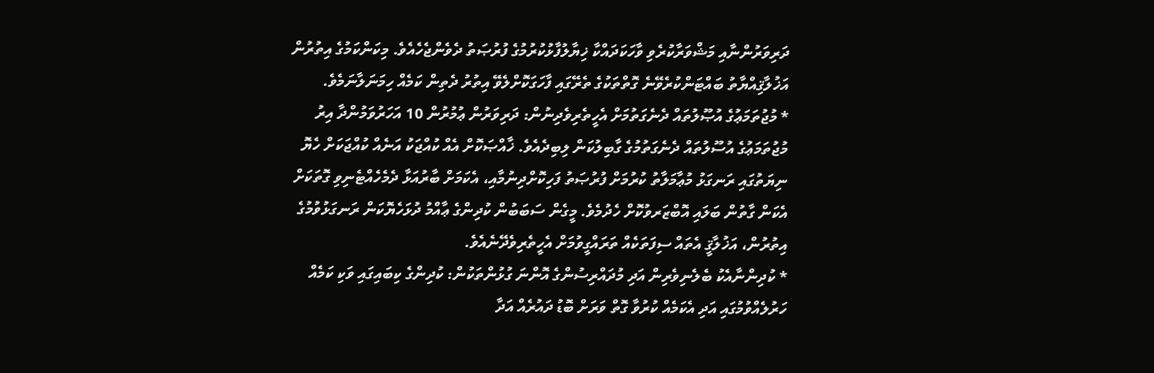ދަރިވަރުންނާއި މަޝްވަރާކުރެވި ވާހަކަދައްކާ ޚިޔާލުފާޅުކުރުމުގެ ފުރުޞަތު ދެވެންޖެހެއެވެ. މިކަންކަމުގެ އިތުރުން އަޚުލާޤިއްޔާތު ބައްޓަންކުރެވޭނެ ގޮތްތަކުގެ ތެރޭގައި ފާހަގަކޮށްލެވޭ އިތުރު ދެތިން ކަމެއް ހިމަނަލާނަމެވެ.
* މުޖުތަމަޢުގެ އުޞޫލުތައް ދެނެގަތުމަށް އެހީތެރިވެދިނުން: ދަރިވަރުން ޢުމުރުން 10 އަހަރުވަމުންދާ އިރު މުޖުތަމަޢުގެ އުސޫލުތައް ދެނެގަތުމުގެ ގާބިލުކަން ލިބިދެއެވެ. ޚާއްޞަކޮށް އެއް ކުއްޖަކު އަނެއް ކުއްޖަކަށް ހެޔޮ ނިޔަތުގައި ރަނގަޅު މުޢާމަލާތު ކުރުމަށް ފުރުޞަތު ފަހިކޮށްދިނުމާއި، އެކަމަށް ބާރުއަޅާ ދެމެހެއްޓެނިވި ގޮތަކަށް އެކަން ގާތުން ބަލައި އޮބްޒަރވުކޮށް ހެދުމެވެ. މީގެން ސަބަބުން ކުދިންގެ ޢާއްމު ދުޅަހެޔޮކަން ރަނގަޅުވުމުގެ އިތުރުން، އަޚުލާޤީ އެތައް ސިފަތަކެއް ތަރައްގީވުމަށް އެހީތެރިވެދޭނެއެވެ.
* ކުދިންނާއެކު ބެލެނިވެރިން އަދި މުދައްރިސުންގެ އޮންނަ ގުޅުންތަކުން: ކުދިންގެ ކިބައިގައި ވަކި ކަމެއް ހަރުލެއްވުމުގައި އަދި އެކަމެއް ކުރުވާ ގޮތް ވަރަށް ބޮޑު ދައުރެއް އަދާ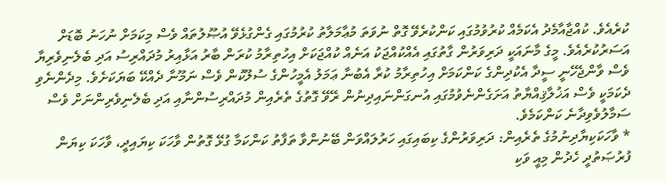ކުރެއެވެ. ކުއްޖާއާމެދު އެކަމެއް ކުރުވުމުގައި ކަންކުރެވޭ ގޮތް ނުވަތަ މުޢާމަލާތު ކުރުމުގައި ގެންގުޅެވޭ އުޞޫލުތައް ވެސް މިކަމަށް ނުހަނު ބޮޑަށް އަސަރުކުރެއެވެ. މީގެ މާނައަކީ ދަރިވަރުން ގާތުގައި އެއްކުއްޖަކު އަނެއް ކުއްޖަކަށް އިހުތިރާމު ކުރަން ބާރު އަޅާއިރު މުދައްރިސު އަދި ބެލެނިވެރިޔާ ވެސް ވާންޖެހޭނީ ސީދާ އެކުދިންގެ ކަންކަމަށް އިހުތިރާމު ކުރާ އެބުނާ ޢަމަލު އެމީހުންގެ ސުލޫކުން ވެސް ނަމޫނާ ދެއްކޭ ބަޔަކަށެވެ. މިދެންނެވި ދެކަމަކީ ވެސް އަޚުލާޤިއްޔާތު އަށަގެންނެވުމުގައި އުނގަންނައިދިނުން ރޭވޭ ގޮތުގެ ތެރެއިން މުދައްރިސުންނާއި އަދި ބެލެނިވެރިންނަށް ވެސް ސަމާލުވެވިދާނެ ކަންކަމެވެ.
* ވާހަކަކިޔާދިނުމުގެ ތެރެއިން: ދަރިވަރުންގެ ކިބައިގައި ހަރުލައްވަން ބޭނުންވާ ތަފާތު ކަންކަމާ ގުޅޭ ގޮތުން ވާހަކަ ކިޔައިދީ، ވާހަކަ ކިޔަން ފުރުޞަތުދީ ހެދުން މިއީ ވަކި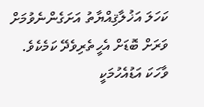ކަހަލަ އަޚުލާޤިއްޔާތު އަށަގެންނެވުމަށް ވަރަށް ބޮޑަށް އެހީތެރިވެދޭ ކަމެކެވެ. ވާހަކަ އަޑުއެހުމަކީ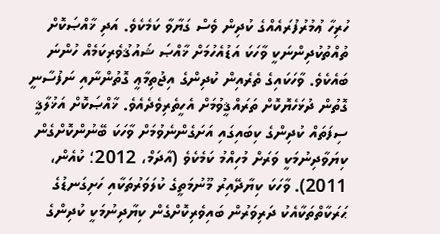ހުރިހާ ޢުމުރުފުރައެއްގެ ކުދިން ވެސް ގަޔާވާ ކަމެކެވެ. އަދި ޚާއްޞަކޮށް ތުއްތުކުދިންނަކީ ވާހަކަ އަޑުއެހުމަށް ޚާއްޞަ ޝައުޤުވެރިކަމެއް ހުންނަ ބައެކެވެ. ވާހަކައިގެ ތެރެއިން ކުދިންގެ އިޖުތިމާޢީ ގޮތުންނާއި ނަފުސާނީ ގޮތުން ދުޅަހެޔޮކޮށް ތަރައްޤީވުމަށް އެހީތެރިވެދެއެވެ. ޚާއްޞަކޮށް އަޚުލާޤީ ސިފަތައް ކުދިންގެ ކިބައިގައި އަށަގެންނެވުމަށް ވާހަކަ ބޭނުންކޮށްގެން ކިޔަވާދިނުމަކީ ވަރަށް މުހިއްމު ކަމެކެވެ (އާދަމް، 2012؛ ކުއެން، 2011). ވާހަކަ ކިޔާދޭއިރު މޫނުމަތީގެ ކުލަވަރުތަކާއި ހަށިގަނޑުގެ ޙަރަކާތްތަކާއެކު ދަރިވަރުން ބައިވެރިކޮށްގެން ކިޔާދިނުމަކީ ކުދިންގެ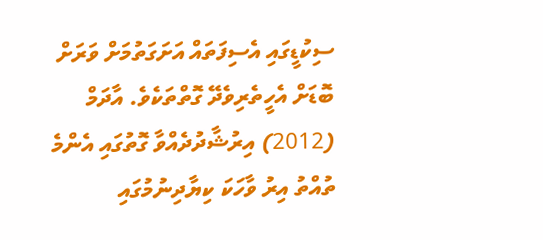ސިކުޑީގައި އެސިފަތައް އަށަގަތުމަށް ވަރަށް ބޮޑަށް އެހީތެރިވެދޭ ގޮތްތަކެވެ. އާދަމް (2012) އިރުޝާދުދެއްވާ ގޮތުގައި އެންމެ ތުއްތު އިރު ވާހަކަ ކިޔާދިނުމުގައި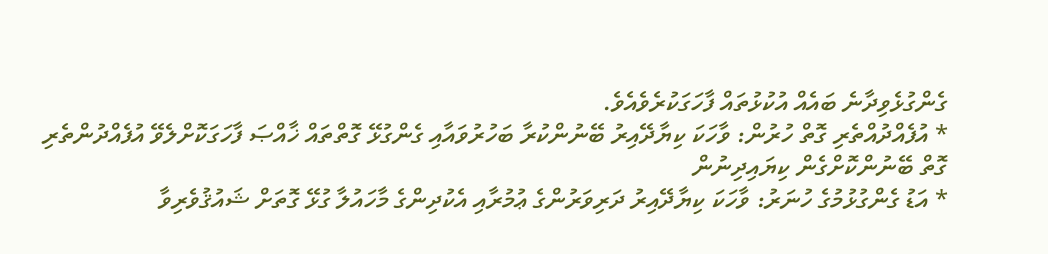ގެންގުޅެވިދާނެ ބައެއް އުކުޅުތައް ފާހަގަކުރެވެއެވެ.
* އުފެއްދުއްތެރި ގޮތް ހުރުން: ވާހަކަ ކިޔާދޭއިރު ބޭނުންކުރާ ބަހުރުވައާއި ގެންގުޅޭ ގޮތްތައް ޚާއްޞަ ފާހަގަކޮށްލެވޭ އުފެއްދުންތެރި ގޮތް ބޭނުންކޮށްގެން ކިޔައިދިނުން
* އަޑު ގެންގުޅުމުގެ ހުނަރު: ވާހަކަ ކިޔާދޭއިރު ދަރިވަރުންގެ ޢުމުރާއި އެކުދިންގެ މާހައުލާ ގުޅޭ ގޮތަށް ޝައުޤުވެރިވާ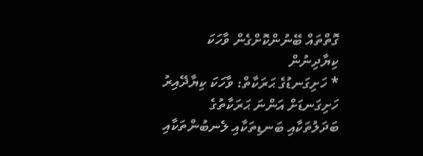ގޮތްތައް ބޭނުންކޮށްގެން ވާހަކަ ކިޔާދިނުން
* ހަށިގަނޑުގެ ޙަރަކާތް: ވާހަކަ ކިޔާދޭއިރު ހަށިގަނޑަށް އަންނަ ޙަރަކާތުގެ ބަދަލުތަކާއި ބަނޑިތަކާއި ލެނބުންތަކާއި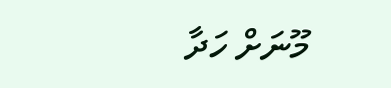މޫނަށް ހަދާ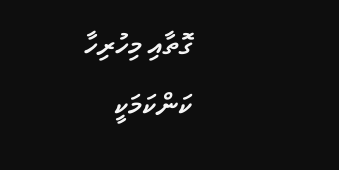ގޮތާއި މިހުރިހާ ކަންކަމަކީ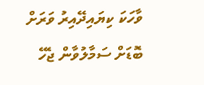ވާހަކަ ކިޔައިދޭއިރު ވަރަށް ބޮޑަށް ސަމާލުވާން ޖެހޭ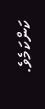ކަންކަމެވެ.